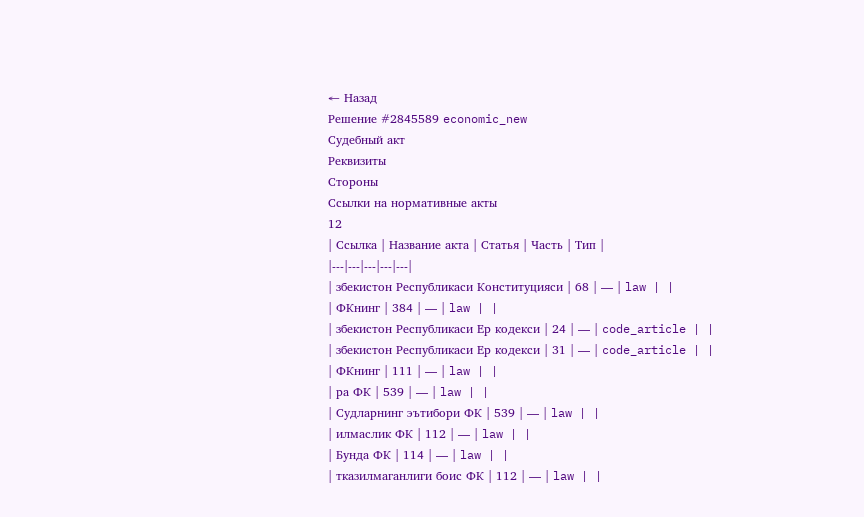← Назад
Решение #2845589 economic_new
Судебный акт
Реквизиты
Стороны
Ссылки на нормативные акты
12
| Ссылка | Название акта | Статья | Часть | Тип |
|---|---|---|---|---|
| збекистон Республикаси Конституцияси | 68 | — | law | |
| ФКнинг | 384 | — | law | |
| збекистон Республикаси Ер кодекси | 24 | — | code_article | |
| збекистон Республикаси Ер кодекси | 31 | — | code_article | |
| ФКнинг | 111 | — | law | |
| ра ФК | 539 | — | law | |
| Судларнинг эътибори ФК | 539 | — | law | |
| илмаслик ФК | 112 | — | law | |
| Бунда ФК | 114 | — | law | |
| тказилмаганлиги боис ФК | 112 | — | law | |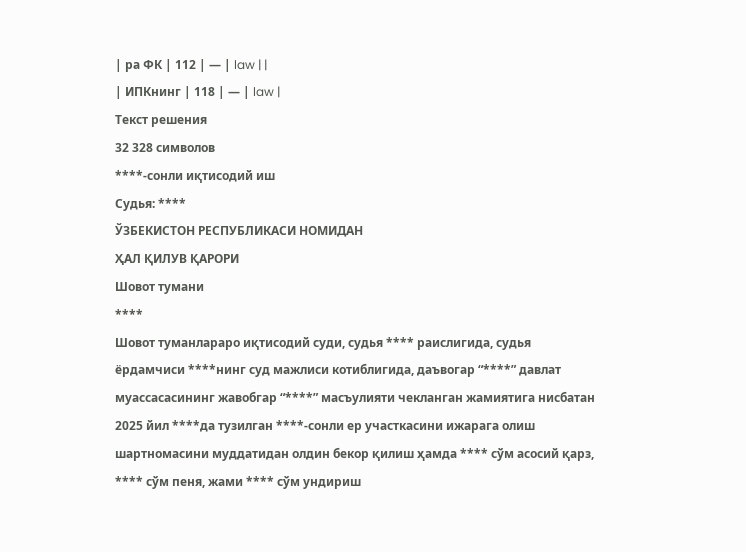| ра ФК | 112 | — | law | |
| ИПКнинг | 118 | — | law |
Текст решения
32 328 символов
****-сонли иқтисодий иш
Судья: ****
ЎЗБЕКИСТОН РЕСПУБЛИКАСИ НОМИДАН
ҲАЛ ҚИЛУВ ҚАРОРИ
Шовот тумани
****
Шовот туманлараро иқтисодий суди, судья **** раислигида, судья
ёрдамчиси ****нинг суд мажлиси котиблигида, даъвогар “****” давлат
муассасасининг жавобгар “****” масъулияти чекланган жамиятига нисбатан
2025 йил ****да тузилган ****-сонли ер участкасини ижарага олиш
шартномасини муддатидан олдин бекор қилиш ҳамда **** сўм асосий қарз,
**** сўм пеня, жами **** сўм ундириш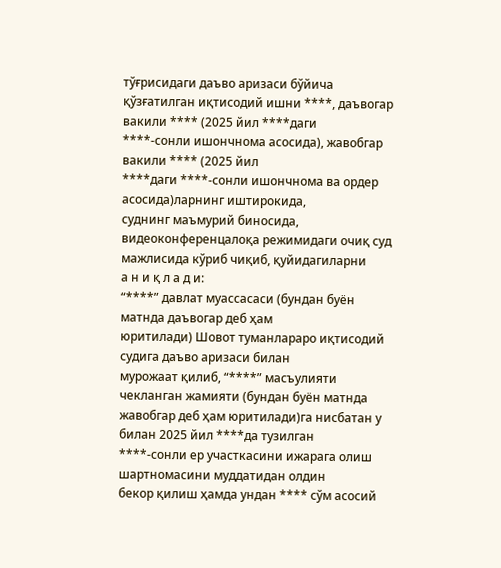тўғрисидаги даъво аризаси бўйича
қўзғатилган иқтисодий ишни ****, даъвогар вакили **** (2025 йил ****даги
****-сонли ишончнома асосида), жавобгар вакили **** (2025 йил
****даги ****-сонли ишончнома ва ордер асосида)ларнинг иштирокида,
суднинг маъмурий биносида, видеоконференцалоқа режимидаги очиқ суд
мажлисида кўриб чиқиб, қуйидагиларни
а н и қ л а д и:
“****” давлат муассасаси (бундан буён матнда даъвогар деб ҳам
юритилади) Шовот туманлараро иқтисодий судига даъво аризаси билан
мурожаат қилиб, “****” масъулияти чекланган жамияти (бундан буён матнда
жавобгар деб ҳам юритилади)га нисбатан у билан 2025 йил ****да тузилган
****-сонли ер участкасини ижарага олиш шартномасини муддатидан олдин
бекор қилиш ҳамда ундан **** сўм асосий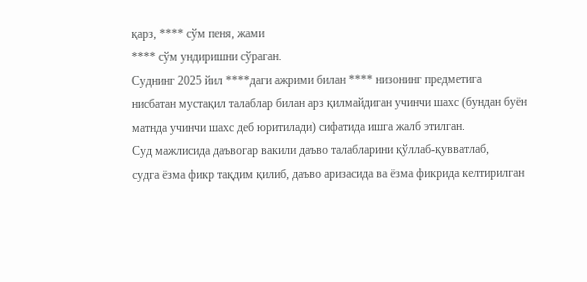қарз, **** сўм пеня, жами
**** сўм ундиришни сўраган.
Суднинг 2025 йил ****даги ажрими билан **** низонинг предметига
нисбатан мустақил талаблар билан арз қилмайдиган учинчи шахс (бундан буён
матнда учинчи шахс деб юритилади) сифатида ишга жалб этилган.
Суд мажлисида даъвогар вакили даъво талабларини қўллаб-қувватлаб,
судга ёзма фикр тақдим қилиб, даъво аризасида ва ёзма фикрида келтирилган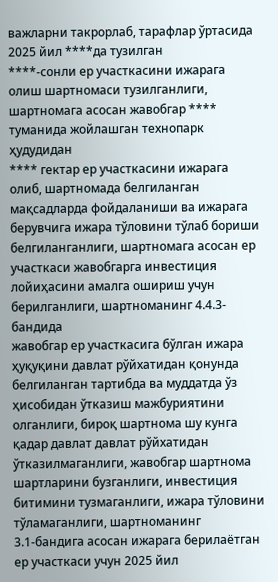важларни такрорлаб, тарафлар ўртасида 2025 йил ****да тузилган
****-сонли ер участкасини ижарага олиш шартномаси тузилганлиги,
шартномага асосан жавобгар **** туманида жойлашган технопарк ҳудудидан
**** гектар ер участкасини ижарага олиб, шартномада белгиланган
мақсадларда фойдаланиши ва ижарага берувчига ижара тўловини тўлаб бориши
белгиланганлиги, шартномага асосан ер участкаси жавобгарга инвестиция
лойиҳасини амалга ошириш учун берилганлиги, шартноманинг 4.4.3-бандида
жавобгар ер участкасига бўлган ижара ҳуқуқини давлат рўйхатидан қонунда
белгиланган тартибда ва муддатда ўз ҳисобидан ўтказиш мажбуриятини
олганлиги, бироқ шартнома шу кунга қадар давлат давлат рўйхатидан
ўтказилмаганлиги, жавобгар шартнома шартларини бузганлиги, инвестиция
битимини тузмаганлиги, ижара тўловини тўламаганлиги, шартноманинг
3.1-бандига асосан ижарага берилаётган ер участкаси учун 2025 йил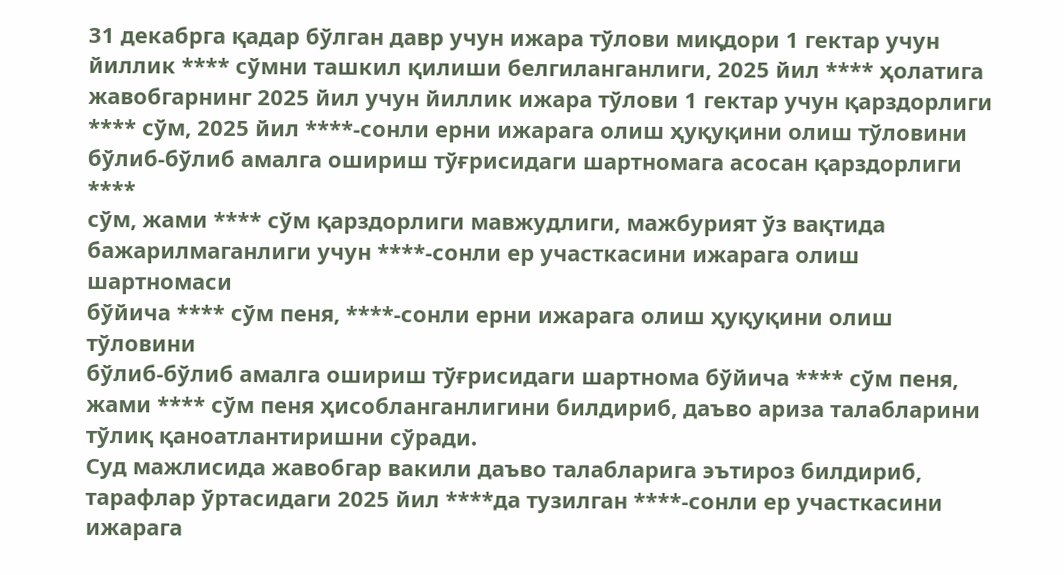31 декабрга қадар бўлган давр учун ижара тўлови миқдори 1 гектар учун
йиллик **** сўмни ташкил қилиши белгиланганлиги, 2025 йил **** ҳолатига
жавобгарнинг 2025 йил учун йиллик ижара тўлови 1 гектар учун қарздорлиги
**** сўм, 2025 йил ****-сонли ерни ижарага олиш ҳуқуқини олиш тўловини
бўлиб-бўлиб амалга ошириш тўғрисидаги шартномага асосан қарздорлиги ****
сўм, жами **** сўм қарздорлиги мавжудлиги, мажбурият ўз вақтида
бажарилмаганлиги учун ****-сонли ер участкасини ижарага олиш шартномаси
бўйича **** сўм пеня, ****-сонли ерни ижарага олиш ҳуқуқини олиш тўловини
бўлиб-бўлиб амалга ошириш тўғрисидаги шартнома бўйича **** сўм пеня,
жами **** сўм пеня ҳисобланганлигини билдириб, даъво ариза талабларини
тўлиқ қаноатлантиришни сўради.
Суд мажлисида жавобгар вакили даъво талабларига эътироз билдириб,
тарафлар ўртасидаги 2025 йил ****да тузилган ****-сонли ер участкасини
ижарага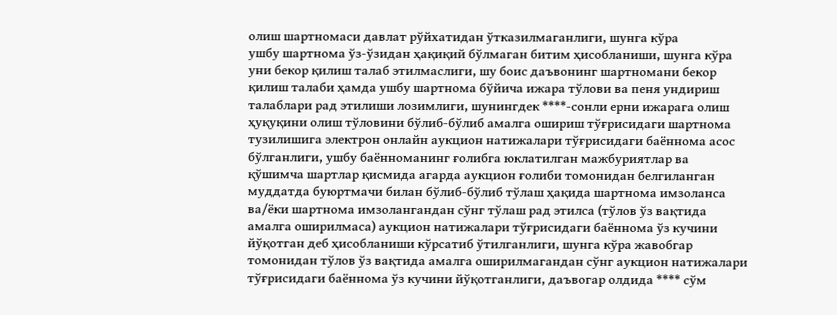олиш шартномаси давлат рўйхатидан ўтказилмаганлиги, шунга кўра
ушбу шартнома ўз-ўзидан ҳақиқий бўлмаган битим ҳисобланиши, шунга кўра
уни бекор қилиш талаб этилмаслиги, шу боис даъвонинг шартномани бекор
қилиш талаби ҳамда ушбу шартнома бўйича ижара тўлови ва пеня ундириш
талаблари рад этилиши лозимлиги, шунингдек ****-сонли ерни ижарага олиш
ҳуқуқини олиш тўловини бўлиб-бўлиб амалга ошириш тўғрисидаги шартнома
тузилишига электрон онлайн аукцион натижалари тўғрисидаги баённома асос
бўлганлиги, ушбу баённоманинг ғолибга юклатилган мажбуриятлар ва
қўшимча шартлар қисмида агарда аукцион ғолиби томонидан белгиланган
муддатда буюртмачи билан бўлиб-бўлиб тўлаш ҳақида шартнома имзоланса
ва/ёки шартнома имзолангандан сўнг тўлаш рад этилса (тўлов ўз вақтида
амалга оширилмаса) аукцион натижалари тўғрисидаги баённома ўз кучини
йўқотган деб ҳисобланиши кўрсатиб ўтилганлиги, шунга кўра жавобгар
томонидан тўлов ўз вақтида амалга оширилмагандан сўнг аукцион натижалари
тўғрисидаги баённома ўз кучини йўқотганлиги, даъвогар олдида **** сўм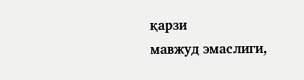қарзи
мавжуд эмаслиги,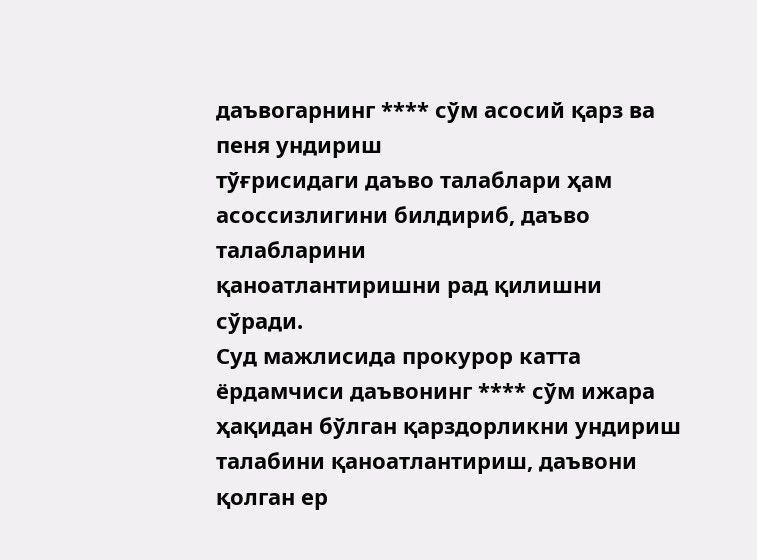даъвогарнинг **** сўм асосий қарз ва пеня ундириш
тўғрисидаги даъво талаблари ҳам асоссизлигини билдириб, даъво талабларини
қаноатлантиришни рад қилишни сўради.
Суд мажлисида прокурор катта ёрдамчиси даъвонинг **** сўм ижара
ҳақидан бўлган қарздорликни ундириш талабини қаноатлантириш, даъвони
қолган ер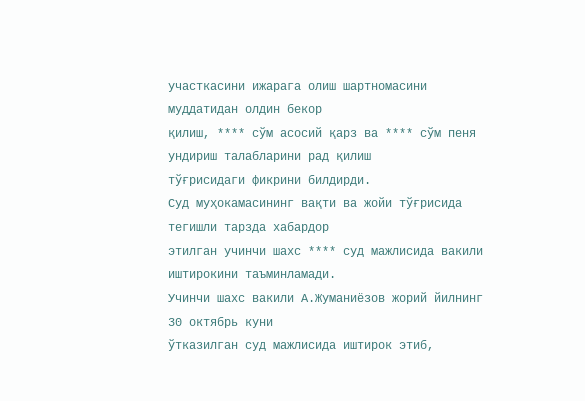участкасини ижарага олиш шартномасини муддатидан олдин бекор
қилиш, **** сўм асосий қарз ва **** сўм пеня ундириш талабларини рад қилиш
тўғрисидаги фикрини билдирди.
Суд муҳокамасининг вақти ва жойи тўғрисида тегишли тарзда хабардор
этилган учинчи шахс **** суд мажлисида вакили иштирокини таъминламади.
Учинчи шахс вакили А.Жуманиёзов жорий йилнинг 30 октябрь куни
ўтказилган суд мажлисида иштирок этиб,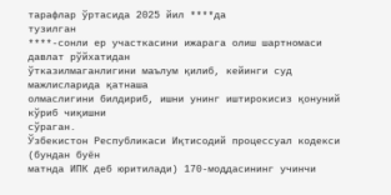тарафлар ўртасида 2025 йил ****да
тузилган
****-сонли ер участкасини ижарага олиш шартномаси давлат рўйхатидан
ўтказилмаганлигини маълум қилиб, кейинги суд мажлисларида қатнаша
олмаслигини билдириб, ишни унинг иштирокисиз қонуний кўриб чиқишни
сўраган.
Ўзбекистон Республикаси Иқтисодий процессуал кодекси (бундан буён
матнда ИПК деб юритилади) 170-моддасининг учинчи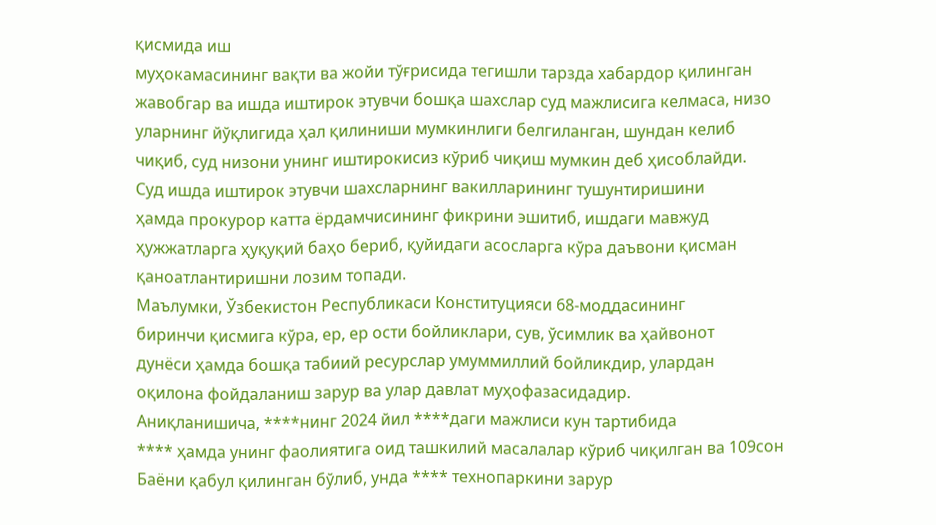қисмида иш
муҳокамасининг вақти ва жойи тўғрисида тегишли тарзда хабардор қилинган
жавобгар ва ишда иштирок этувчи бошқа шахслар суд мажлисига келмаса, низо
уларнинг йўқлигида ҳал қилиниши мумкинлиги белгиланган, шундан келиб
чиқиб, суд низони унинг иштирокисиз кўриб чиқиш мумкин деб ҳисоблайди.
Суд ишда иштирок этувчи шахсларнинг вакилларининг тушунтиришини
ҳамда прокурор катта ёрдамчисининг фикрини эшитиб, ишдаги мавжуд
ҳужжатларга ҳуқуқий баҳо бериб, қуйидаги асосларга кўра даъвони қисман
қаноатлантиришни лозим топади.
Маълумки, Ўзбекистон Республикаси Конституцияси 68-моддасининг
биринчи қисмига кўра, ер, ер ости бойликлари, сув, ўсимлик ва ҳайвонот
дунёси ҳамда бошқа табиий ресурслар умуммиллий бойликдир, улардан
оқилона фойдаланиш зарур ва улар давлат муҳофазасидадир.
Аниқланишича, ****нинг 2024 йил ****даги мажлиси кун тартибида
**** ҳамда унинг фаолиятига оид ташкилий масалалар кўриб чиқилган ва 109сон Баёни қабул қилинган бўлиб, унда **** технопаркини зарур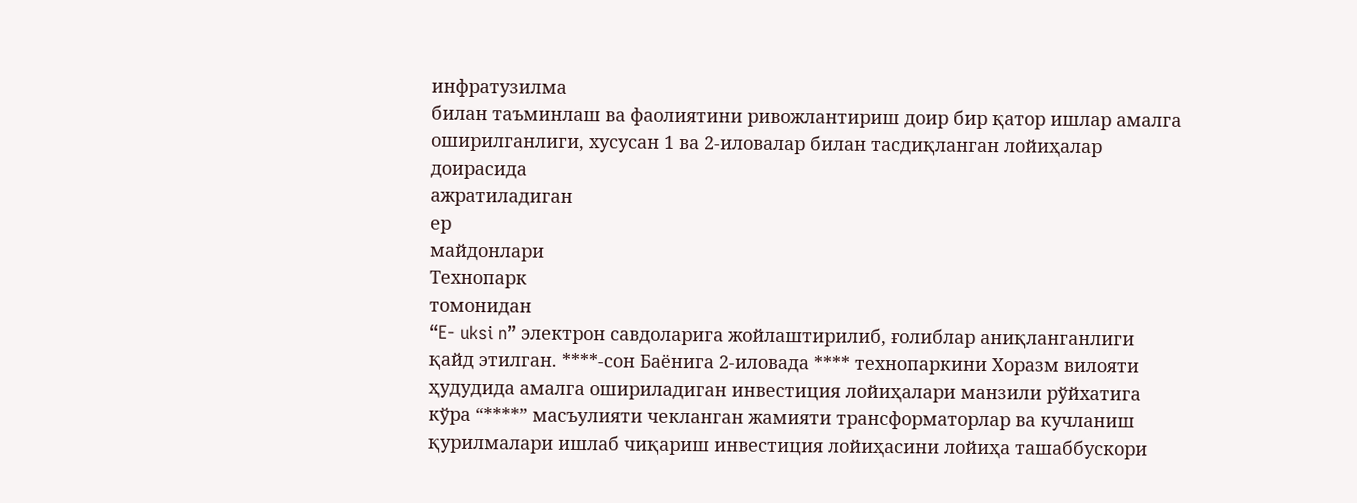инфратузилма
билан таъминлаш ва фаолиятини ривожлантириш доир бир қатор ишлар амалга
оширилганлиги, хусусан 1 ва 2-иловалар билан тасдиқланган лойиҳалар
доирасида
ажратиладиган
ер
майдонлари
Технопарк
томонидан
“E- uksi n” электрон савдоларига жойлаштирилиб, ғолиблар аниқланганлиги
қайд этилган. ****-сон Баёнига 2-иловада **** технопаркини Хоразм вилояти
ҳудудида амалга ошириладиган инвестиция лойиҳалари манзили рўйхатига
кўра “****” масъулияти чекланган жамияти трансформаторлар ва кучланиш
қурилмалари ишлаб чиқариш инвестиция лойиҳасини лойиҳа ташаббускори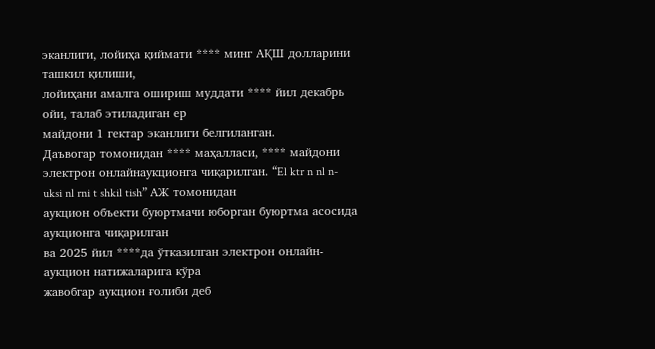эканлиги, лойиҳа қиймати **** минг АҚШ долларини ташкил қилиши,
лойиҳани амалга ошириш муддати **** йил декабрь ойи, талаб этиладиган ер
майдони 1 гектар эканлиги белгиланган.
Даъвогар томонидан **** маҳалласи, **** майдони электрон онлайнаукционга чиқарилган. “El ktr n nl n- uksi nl rni t shkil tish” АЖ томонидан
аукцион объекти буюртмачи юборган буюртма асосида аукционга чиқарилган
ва 2025 йил ****да ўтказилган электрон онлайн-аукцион натижаларига кўра
жавобгар аукцион ғолиби деб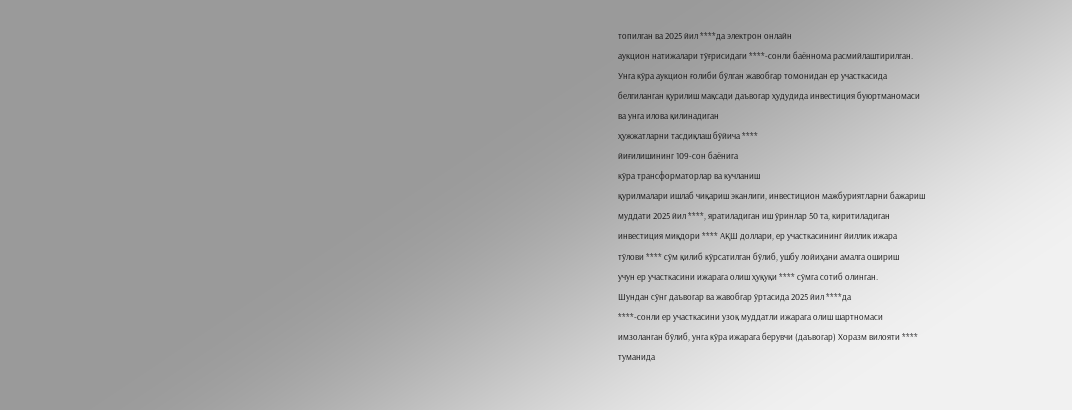топилган ва 2025 йил ****да электрон онлайн
аукцион натижалари тўғрисидаги ****-сонли баённома расмийлаштирилган.
Унга кўра аукцион ғолиби бўлган жавобгар томонидан ер участкасида
белгиланган қурилиш мақсади даъвогар ҳудудида инвестиция буюртманомаси
ва унга илова қилинадиган
ҳужжатларни тасдиқлаш бўйича ****
йиғилишининг 109-сон баёнига
кўра трансформаторлар ва кучланиш
қурилмалари ишлаб чиқариш эканлиги, инвестицион мажбуриятларни бажариш
муддати 2025 йил ****, яратиладиган иш ўринлар 50 та, киритиладиган
инвестиция миқдори **** АҚШ доллари, ер участкасининг йиллик ижара
тўлови **** сўм қилиб кўрсатилган бўлиб, ушбу лойиҳани амалга ошириш
учун ер участкасини ижарага олиш ҳуқуқи **** сўмга сотиб олинган.
Шундан сўнг даъвогар ва жавобгар ўртасида 2025 йил ****да
****-сонли ер участкасини узоқ муддатли ижарага олиш шартномаси
имзоланган бўлиб, унга кўра ижарага берувчи (даъвогар) Хоразм вилояти ****
туманида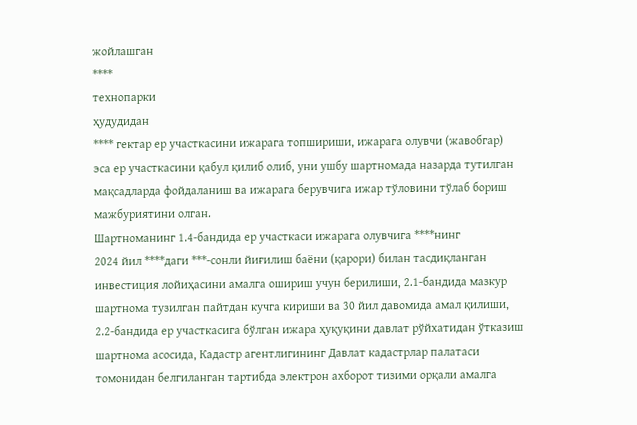жойлашган
****
технопарки
ҳудудидан
**** гектар ер участкасини ижарага топшириши, ижарага олувчи (жавобгар)
эса ер участкасини қабул қилиб олиб, уни ушбу шартномада назарда тутилган
мақсадларда фойдаланиш ва ижарага берувчига ижар тўловини тўлаб бориш
мажбуриятини олган.
Шартноманинг 1.4-бандида ер участкаси ижарага олувчига ****нинг
2024 йил ****даги ***-сонли йиғилиш баёни (қарори) билан тасдиқланган
инвестиция лойиҳасини амалга ошириш учун берилиши, 2.1-бандида мазкур
шартнома тузилган пайтдан кучга кириши ва 30 йил давомида амал қилиши,
2.2-бандида ер участкасига бўлган ижара ҳуқуқини давлат рўйхатидан ўтказиш
шартнома асосида, Кадастр агентлигининг Давлат кадастрлар палатаси
томонидан белгиланган тартибда электрон ахборот тизими орқали амалга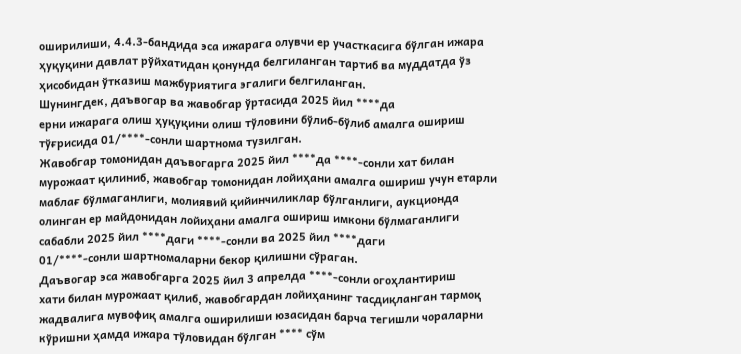оширилиши, 4.4.3-бандида эса ижарага олувчи ер участкасига бўлган ижара
ҳуқуқини давлат рўйхатидан қонунда белгиланган тартиб ва муддатда ўз
ҳисобидан ўтказиш мажбуриятига эгалиги белгиланган.
Шунингдек, даъвогар ва жавобгар ўртасида 2025 йил ****да
ерни ижарага олиш ҳуқуқини олиш тўловини бўлиб-бўлиб амалга ошириш
тўғрисида 01/****-сонли шартнома тузилган.
Жавобгар томонидан даъвогарга 2025 йил ****да ****-сонли хат билан
мурожаат қилиниб, жавобгар томонидан лойиҳани амалга ошириш учун етарли
маблағ бўлмаганлиги, молиявий қийинчиликлар бўлганлиги, аукционда
олинган ер майдонидан лойиҳани амалга ошириш имкони бўлмаганлиги
сабабли 2025 йил ****даги ****-сонли ва 2025 йил ****даги
01/****-сонли шартномаларни бекор қилишни сўраган.
Даъвогар эса жавобгарга 2025 йил 3 апрелда ****-сонли огоҳлантириш
хати билан мурожаат қилиб, жавобгардан лойиҳанинг тасдиқланган тармоқ
жадвалига мувофиқ амалга оширилиши юзасидан барча тегишли чораларни
кўришни ҳамда ижара тўловидан бўлган **** сўм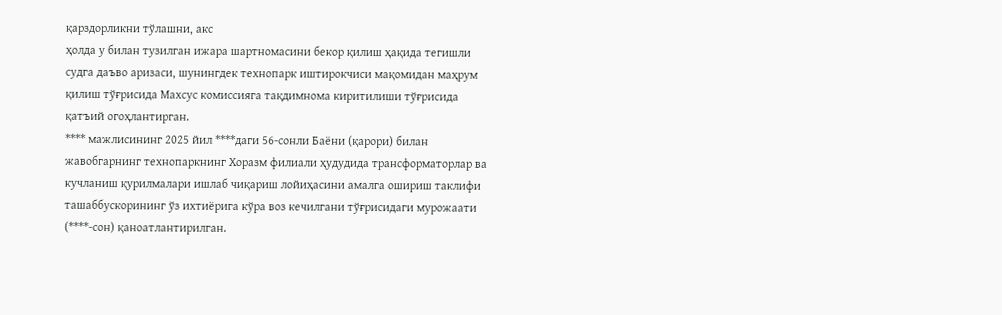қарздорликни тўлашни, акс
ҳолда у билан тузилган ижара шартномасини бекор қилиш ҳақида тегишли
судга даъво аризаси, шунингдек технопарк иштирокчиси мақомидан маҳрум
қилиш тўғрисида Махсус комиссияга тақдимнома киритилиши тўғрисида
қатъий огоҳлантирган.
**** мажлисининг 2025 йил ****даги 56-сонли Баёни (қарори) билан
жавобгарнинг технопаркнинг Хоразм филиали ҳудудида трансформаторлар ва
кучланиш қурилмалари ишлаб чиқариш лойиҳасини амалга ошириш таклифи
ташаббускорининг ўз ихтиёрига кўра воз кечилгани тўғрисидаги мурожаати
(****-сон) қаноатлантирилган.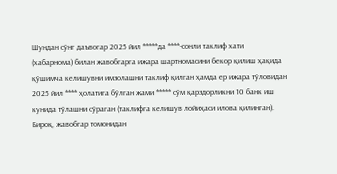Шундан сўнг даъвогар 2025 йил *****да ****-сонли таклиф хати
(хабарнома) билан жавобгарга ижара шартномасини бекор қилиш ҳақида
қўшимча келишувни имзолашни таклиф қилган ҳамда ер ижара тўловидан
2025 йил **** ҳолатига бўлган жами ***** сўм қарздорликни 10 банк иш
кунида тўлашни сўраган (таклифга келишув лойиҳаси илова қилинган).
Бироқ, жавобгар томонидан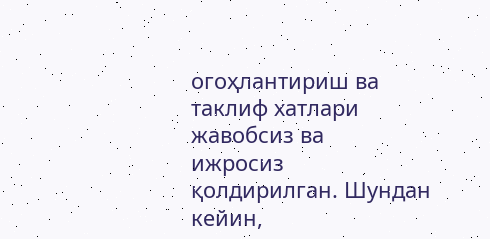огоҳлантириш ва таклиф хатлари жавобсиз ва
ижросиз қолдирилган. Шундан кейин,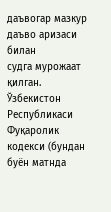даъвогар мазкур даъво аризаси билан
судга мурожаат қилган.
Ўзбекистон Республикаси Фуқаролик кодекси (бундан буён матнда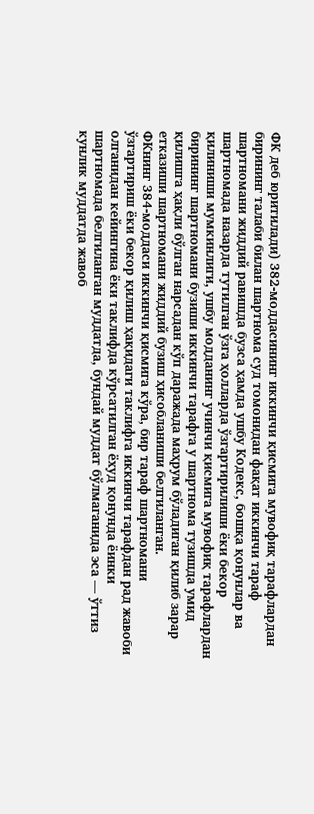ФК деб юритилади) 382-моддасининг иккинчи қисмига мувофиқ тарафлардан
бирининг талаби билан шартнома суд томонидан фақат иккинчи тараф
шартномани жиддий равишда бузса ҳамда ушбу Кодекс, бошқа қонунлар ва
шартномада назарда тутилган ўзга ҳолларда ўзгартирилиши ёки бекор
қилиниши мумкинлиги, ушбу модданинг учинчи қисмига мувофиқ тарафлардан
бирининг шартномани бузиши иккинчи тарафга у шартнома тузишда умид
қилишга ҳақли бўлган нарсадан кўп даражада маҳрум бўладиган қилиб зарар
етказиши шартномани жиддий бузиш ҳисобланиши белгиланган.
ФКнинг 384-моддаси иккинчи қисмига кўра, бир тараф шартномани
ўзгартириш ёки бекор қилиш ҳақидаги таклифга иккинчи тарафдан рад жавоби
олганидан кейингина ёки таклифда кўрсатилган ёхуд қонунда ёинки
шартномада белгиланган муддатда, бундай муддат бўлмаганида эса — ўттиз
кунлик муддатда жавоб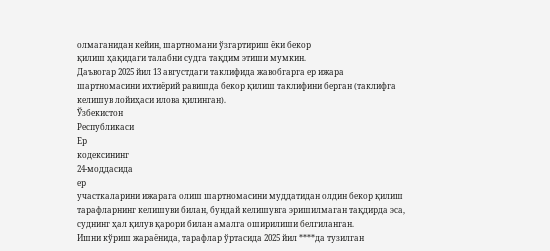олмаганидан кейин, шартномани ўзгартириш ёки бекор
қилиш ҳақидаги талабни судга тақдим этиши мумкин.
Даъвогар 2025 йил 13 августдаги таклифида жавобгарга ер ижара
шартномасини ихтиёрий равишда бекор қилиш таклифини берган (таклифга
келишув лойиҳаси илова қилинган).
Ўзбекистон
Республикаси
Ер
кодексининг
24-моддасида
ер
участкаларини ижарага олиш шартномасини муддатидан олдин бекор қилиш
тарафларнинг келишуви билан, бундай келишувга эришилмаган тақдирда эса,
суднинг ҳал қилув қарори билан амалга оширилиши белгиланган.
Ишни кўриш жараёнида, тарафлар ўртасида 2025 йил ****да тузилган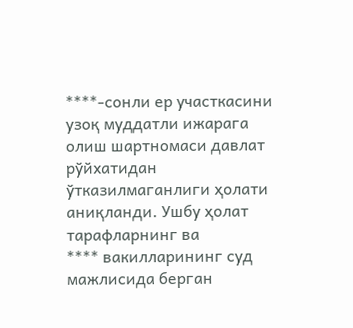****-сонли ер участкасини узоқ муддатли ижарага олиш шартномаси давлат
рўйхатидан ўтказилмаганлиги ҳолати аниқланди. Ушбу ҳолат тарафларнинг ва
**** вакилларининг суд мажлисида берган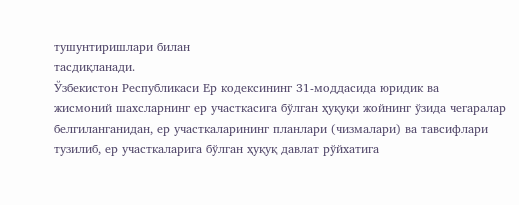тушунтиришлари билан
тасдиқланади.
Ўзбекистон Республикаси Ер кодексининг 31-моддасида юридик ва
жисмоний шахсларнинг ер участкасига бўлган ҳуқуқи жойнинг ўзида чегаралар
белгиланганидан, ер участкаларининг планлари (чизмалари) ва тавсифлари
тузилиб, ер участкаларига бўлган ҳуқуқ давлат рўйхатига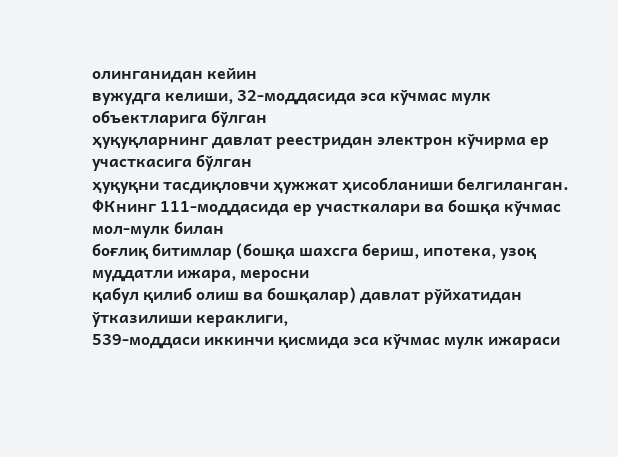олинганидан кейин
вужудга келиши, 32-моддасида эса кўчмас мулк объектларига бўлган
ҳуқуқларнинг давлат реестридан электрон кўчирма ер участкасига бўлган
ҳуқуқни тасдиқловчи ҳужжат ҳисобланиши белгиланган.
ФКнинг 111-моддасида ер участкалари ва бошқа кўчмас мол-мулк билан
боғлиқ битимлар (бошқа шахсга бериш, ипотека, узоқ муддатли ижара, меросни
қабул қилиб олиш ва бошқалар) давлат рўйхатидан ўтказилиши кераклиги,
539-моддаси иккинчи қисмида эса кўчмас мулк ижараси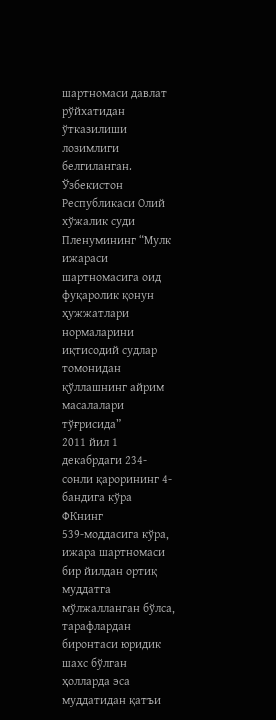шартномаси давлат
рўйхатидан ўтказилиши лозимлиги белгиланган.
Ўзбекистон Республикаси Олий хўжалик суди Пленумининг “Мулк
ижараси шартномасига оид фуқаролик қонун ҳужжатлари нормаларини
иқтисодий судлар томонидан қўллашнинг айрим масалалари тўғрисида”
2011 йил 1 декабрдаги 234-сонли қарорининг 4-бандига кўра ФКнинг
539-моддасига кўра, ижара шартномаси бир йилдан ортиқ муддатга
мўлжалланган бўлса, тарафлардан биронтаси юридик шахс бўлган ҳолларда эса
муддатидан қатъи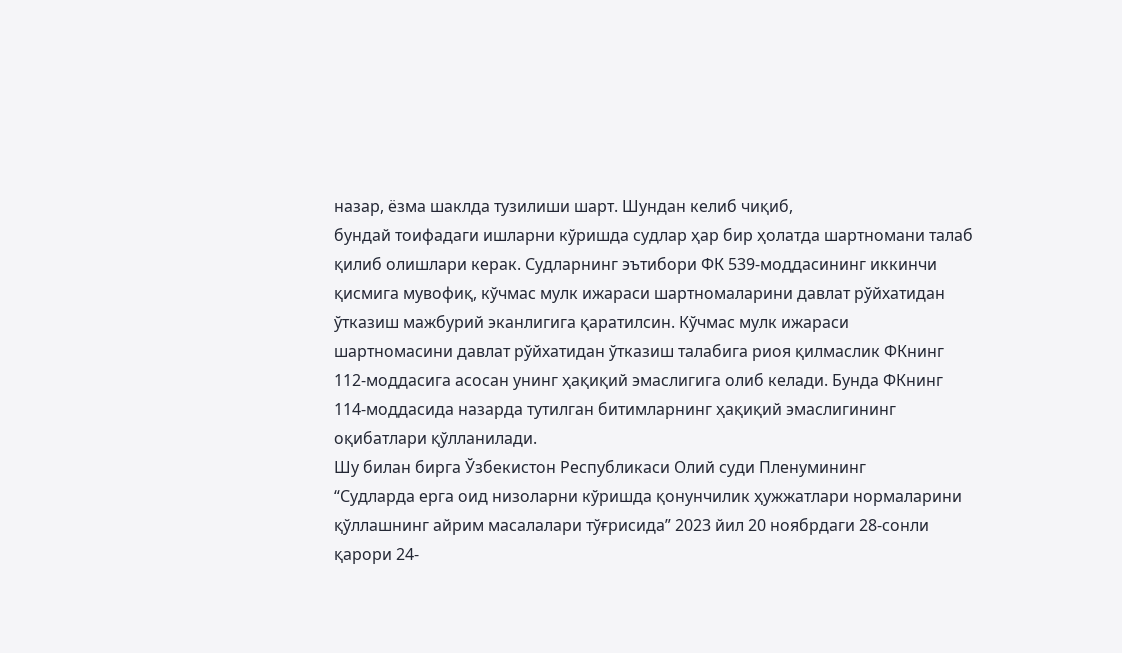назар, ёзма шаклда тузилиши шарт. Шундан келиб чиқиб,
бундай тоифадаги ишларни кўришда судлар ҳар бир ҳолатда шартномани талаб
қилиб олишлари керак. Судларнинг эътибори ФК 539-моддасининг иккинчи
қисмига мувофиқ, кўчмас мулк ижараси шартномаларини давлат рўйхатидан
ўтказиш мажбурий эканлигига қаратилсин. Кўчмас мулк ижараси
шартномасини давлат рўйхатидан ўтказиш талабига риоя қилмаслик ФКнинг
112-моддасига асосан унинг ҳақиқий эмаслигига олиб келади. Бунда ФКнинг
114-моддасида назарда тутилган битимларнинг ҳақиқий эмаслигининг
оқибатлари қўлланилади.
Шу билан бирга Ўзбекистон Республикаси Олий суди Пленумининг
“Судларда ерга оид низоларни кўришда қонунчилик ҳужжатлари нормаларини
қўллашнинг айрим масалалари тўғрисида” 2023 йил 20 ноябрдаги 28-сонли
қарори 24-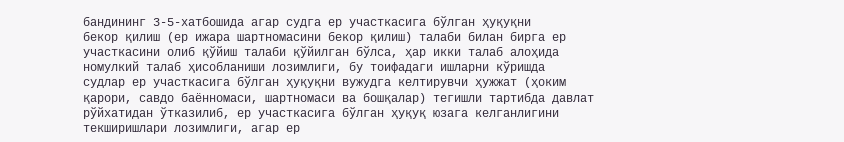бандининг 3-5-хатбошида агар судга ер участкасига бўлган ҳуқуқни
бекор қилиш (ер ижара шартномасини бекор қилиш) талаби билан бирга ер
участкасини олиб қўйиш талаби қўйилган бўлса, ҳар икки талаб алоҳида
номулкий талаб ҳисобланиши лозимлиги, бу тоифадаги ишларни кўришда
судлар ер участкасига бўлган ҳуқуқни вужудга келтирувчи ҳужжат (ҳоким
қарори, савдо баённомаси, шартномаси ва бошқалар) тегишли тартибда давлат
рўйхатидан ўтказилиб, ер участкасига бўлган ҳуқуқ юзага келганлигини
текширишлари лозимлиги, агар ер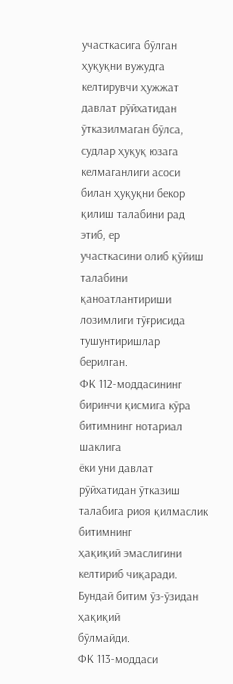участкасига бўлган ҳуқуқни вужудга
келтирувчи ҳужжат давлат рўйхатидан ўтказилмаган бўлса, судлар ҳуқуқ юзага
келмаганлиги асоси билан ҳуқуқни бекор қилиш талабини рад этиб, ер
участкасини олиб қўйиш талабини қаноатлантириши лозимлиги тўғрисида
тушунтиришлар берилган.
ФК 112-моддасининг биринчи қисмига кўра битимнинг нотариал шаклига
ёки уни давлат рўйхатидан ўтказиш талабига риоя қилмаслик битимнинг
ҳақиқий эмаслигини келтириб чиқаради. Бундай битим ўз-ўзидан ҳақиқий
бўлмайди.
ФК 113-моддаси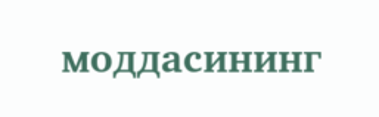моддасининг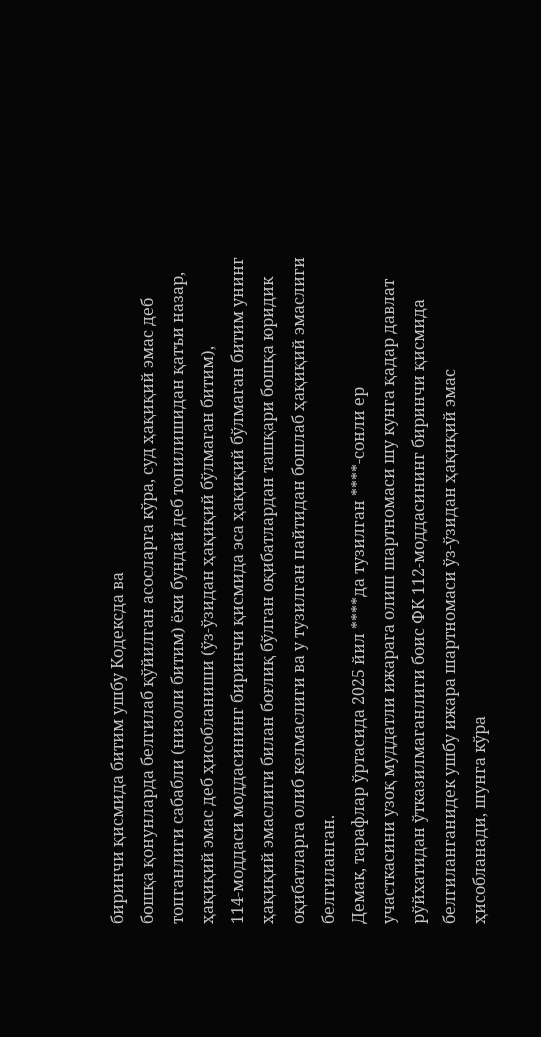биринчи қисмида битим ушбу Кодексда ва
бошқа қонунларда белгилаб қўйилган асосларга кўра, суд ҳақиқий эмас деб
топганлиги сабабли (низоли битим) ёки бундай деб топилишидан қатъи назар,
ҳақиқий эмас деб ҳисобланиши (ўз-ўзидан ҳақиқий бўлмаган битим),
114-моддаси моддасининг биринчи қисмида эса ҳақиқий бўлмаган битим унинг
ҳақиқий эмаслиги билан боғлиқ бўлган оқибатлардан ташқари бошқа юридик
оқибатларга олиб келмаслиги ва у тузилган пайтидан бошлаб ҳақиқий эмаслиги
белгиланган.
Демак, тарафлар ўртасида 2025 йил ****да тузилган ****-сонли ер
участкасини узоқ муддатли ижарага олиш шартномаси шу кунга қадар давлат
рўйхатидан ўтказилмаганлиги боис ФК 112-моддасининг биринчи қисмида
белгиланганидек ушбу ижара шартномаси ўз-ўзидан ҳақиқий эмас
ҳисобланади, шунга кўра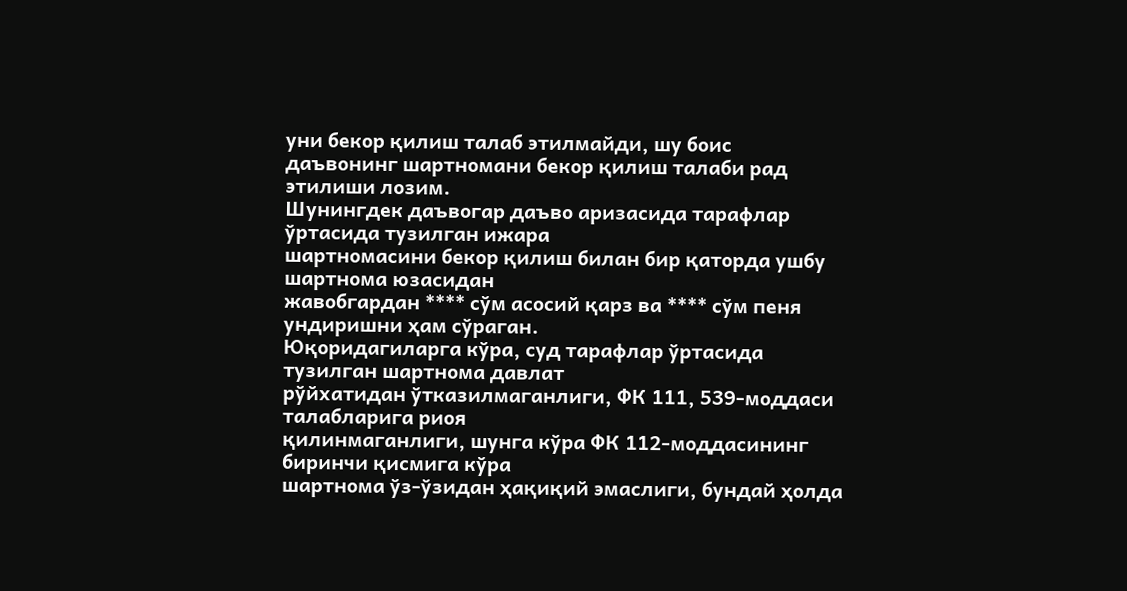уни бекор қилиш талаб этилмайди, шу боис
даъвонинг шартномани бекор қилиш талаби рад этилиши лозим.
Шунингдек даъвогар даъво аризасида тарафлар ўртасида тузилган ижара
шартномасини бекор қилиш билан бир қаторда ушбу шартнома юзасидан
жавобгардан **** сўм асосий қарз ва **** сўм пеня ундиришни ҳам сўраган.
Юқоридагиларга кўра, суд тарафлар ўртасида тузилган шартнома давлат
рўйхатидан ўтказилмаганлиги, ФК 111, 539-моддаси талабларига риоя
қилинмаганлиги, шунга кўра ФК 112-моддасининг биринчи қисмига кўра
шартнома ўз-ўзидан ҳақиқий эмаслиги, бундай ҳолда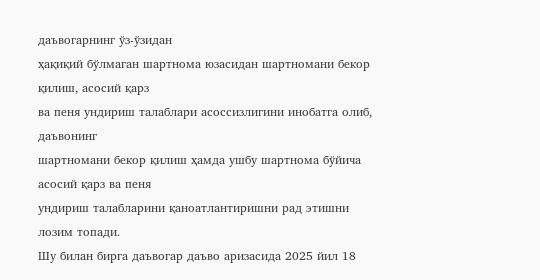даъвогарнинг ўз-ўзидан
ҳақиқий бўлмаган шартнома юзасидан шартномани бекор қилиш, асосий қарз
ва пеня ундириш талаблари асоссизлигини инобатга олиб, даъвонинг
шартномани бекор қилиш ҳамда ушбу шартнома бўйича асосий қарз ва пеня
ундириш талабларини қаноатлантиришни рад этишни лозим топади.
Шу билан бирга даъвогар даъво аризасида 2025 йил 18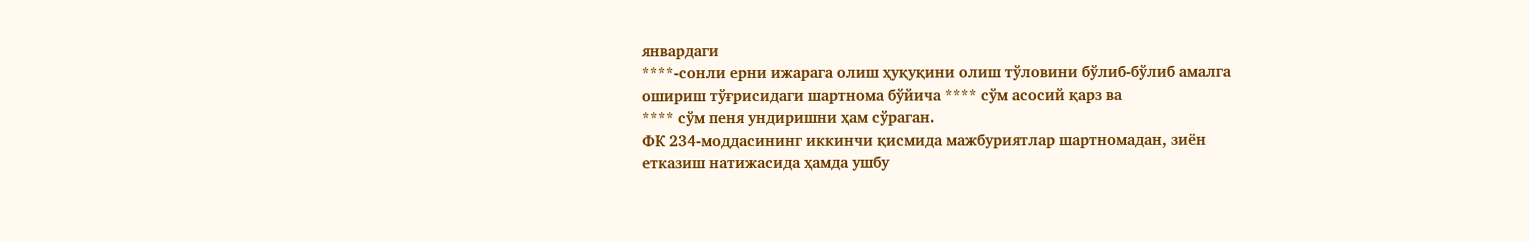январдаги
****-сонли ерни ижарага олиш ҳуқуқини олиш тўловини бўлиб-бўлиб амалга
ошириш тўғрисидаги шартнома бўйича **** сўм асосий қарз ва
**** сўм пеня ундиришни ҳам сўраган.
ФК 234-моддасининг иккинчи қисмида мажбуриятлар шартномадан, зиён
етказиш натижасида ҳамда ушбу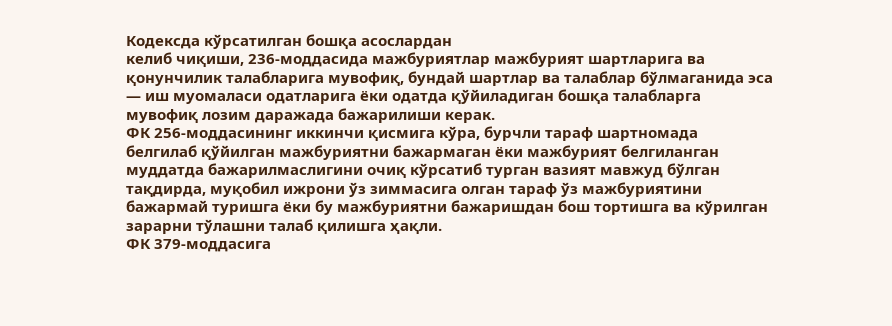Кодексда кўрсатилган бошқа асослардан
келиб чиқиши, 236-моддасида мажбуриятлар мажбурият шартларига ва
қонунчилик талабларига мувофиқ, бундай шартлар ва талаблар бўлмаганида эса
— иш муомаласи одатларига ёки одатда қўйиладиган бошқа талабларга
мувофиқ лозим даражада бажарилиши керак.
ФК 256-моддасининг иккинчи қисмига кўра, бурчли тараф шартномада
белгилаб қўйилган мажбуриятни бажармаган ёки мажбурият белгиланган
муддатда бажарилмаслигини очиқ кўрсатиб турган вазият мавжуд бўлган
тақдирда, муқобил ижрони ўз зиммасига олган тараф ўз мажбуриятини
бажармай туришга ёки бу мажбуриятни бажаришдан бош тортишга ва кўрилган
зарарни тўлашни талаб қилишга ҳақли.
ФК 379-моддасига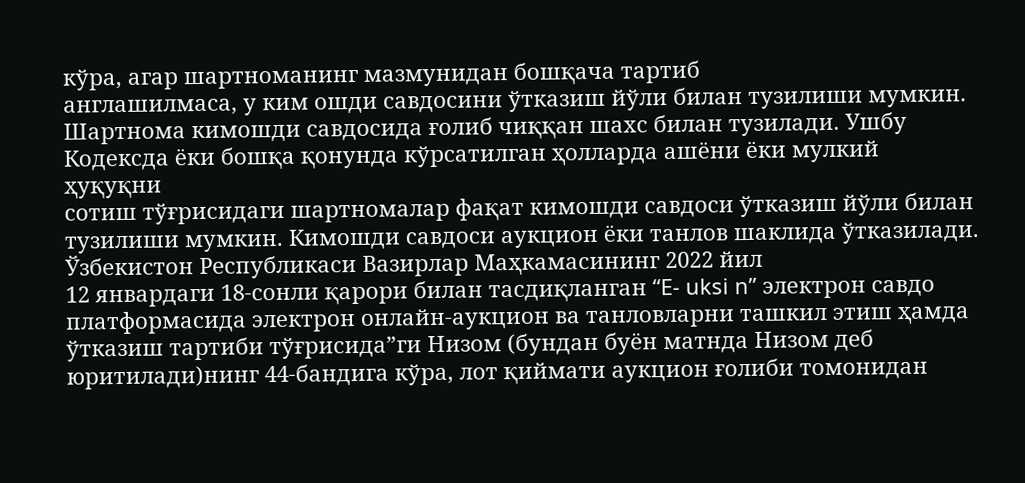кўра, агар шартноманинг мазмунидан бошқача тартиб
англашилмаса, у ким ошди савдосини ўтказиш йўли билан тузилиши мумкин.
Шартнома кимошди савдосида ғолиб чиққан шахс билан тузилади. Ушбу
Кодексда ёки бошқа қонунда кўрсатилган ҳолларда ашёни ёки мулкий ҳуқуқни
сотиш тўғрисидаги шартномалар фақат кимошди савдоси ўтказиш йўли билан
тузилиши мумкин. Кимошди савдоси аукцион ёки танлов шаклида ўтказилади.
Ўзбекистон Республикаси Вазирлар Маҳкамасининг 2022 йил
12 январдаги 18-сонли қарори билан тасдиқланган “E- uksi n” электрон савдо
платформасида электрон онлайн-аукцион ва танловларни ташкил этиш ҳамда
ўтказиш тартиби тўғрисида”ги Низом (бундан буён матнда Низом деб
юритилади)нинг 44-бандига кўра, лот қиймати аукцион ғолиби томонидан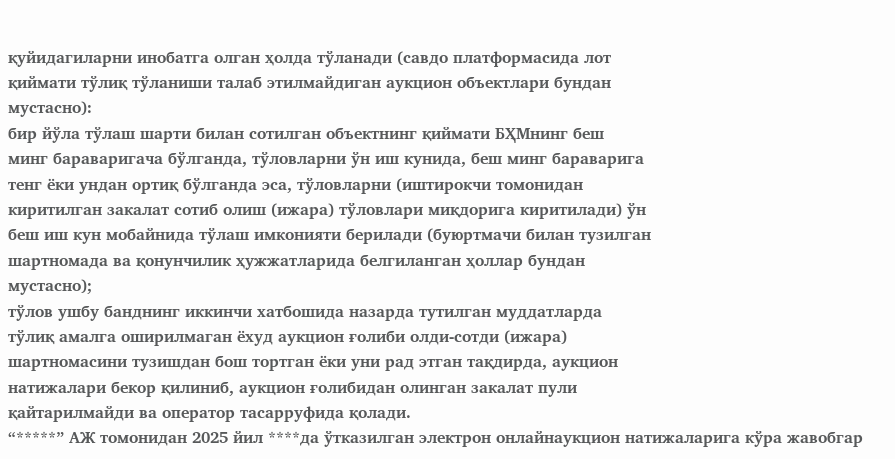қуйидагиларни инобатга олган ҳолда тўланади (савдо платформасида лот
қиймати тўлиқ тўланиши талаб этилмайдиган аукцион объектлари бундан
мустасно):
бир йўла тўлаш шарти билан сотилган объектнинг қиймати БҲМнинг беш
минг бараваригача бўлганда, тўловларни ўн иш кунида, беш минг бараварига
тенг ёки ундан ортиқ бўлганда эса, тўловларни (иштирокчи томонидан
киритилган закалат сотиб олиш (ижара) тўловлари миқдорига киритилади) ўн
беш иш кун мобайнида тўлаш имконияти берилади (буюртмачи билан тузилган
шартномада ва қонунчилик ҳужжатларида белгиланган ҳоллар бундан
мустасно);
тўлов ушбу банднинг иккинчи хатбошида назарда тутилган муддатларда
тўлиқ амалга оширилмаган ёхуд аукцион ғолиби олди-сотди (ижара)
шартномасини тузишдан бош тортган ёки уни рад этган тақдирда, аукцион
натижалари бекор қилиниб, аукцион ғолибидан олинган закалат пули
қайтарилмайди ва оператор тасарруфида қолади.
“*****” АЖ томонидан 2025 йил ****да ўтказилган электрон онлайнаукцион натижаларига кўра жавобгар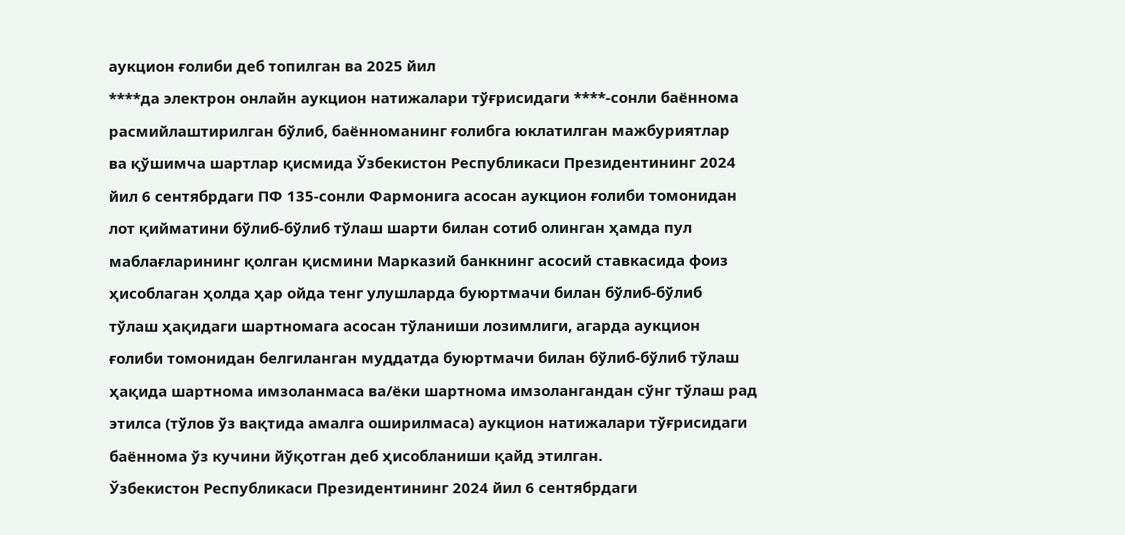аукцион ғолиби деб топилган ва 2025 йил
****да электрон онлайн аукцион натижалари тўғрисидаги ****-сонли баённома
расмийлаштирилган бўлиб, баённоманинг ғолибга юклатилган мажбуриятлар
ва қўшимча шартлар қисмида Ўзбекистон Республикаси Президентининг 2024
йил 6 сентябрдаги ПФ 135-сонли Фармонига асосан аукцион ғолиби томонидан
лот қийматини бўлиб-бўлиб тўлаш шарти билан сотиб олинган ҳамда пул
маблағларининг қолган қисмини Марказий банкнинг асосий ставкасида фоиз
ҳисоблаган ҳолда ҳар ойда тенг улушларда буюртмачи билан бўлиб-бўлиб
тўлаш ҳақидаги шартномага асосан тўланиши лозимлиги, агарда аукцион
ғолиби томонидан белгиланган муддатда буюртмачи билан бўлиб-бўлиб тўлаш
ҳақида шартнома имзоланмаса ва/ёки шартнома имзолангандан сўнг тўлаш рад
этилса (тўлов ўз вақтида амалга оширилмаса) аукцион натижалари тўғрисидаги
баённома ўз кучини йўқотган деб ҳисобланиши қайд этилган.
Ўзбекистон Республикаси Президентининг 2024 йил 6 сентябрдаги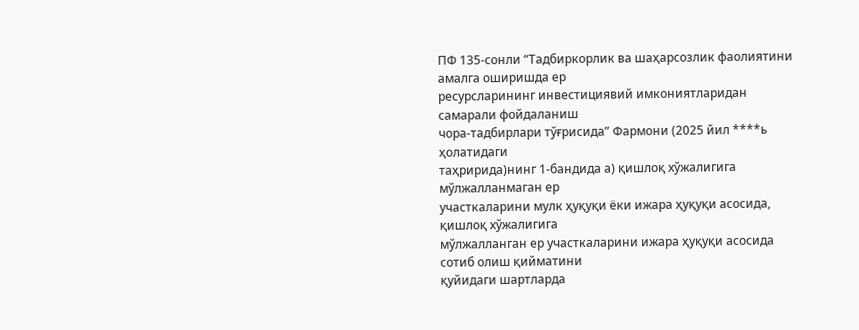ПФ 135-сонли “Тадбиркорлик ва шаҳарсозлик фаолиятини амалга оширишда ер
ресурсларининг инвестициявий имкониятларидан самарали фойдаланиш
чора-тадбирлари тўғрисида” Фармони (2025 йил ****ь ҳолатидаги
таҳририда)нинг 1-бандида а) қишлоқ хўжалигига мўлжалланмаган ер
участкаларини мулк ҳуқуқи ёки ижара ҳуқуқи асосида, қишлоқ хўжалигига
мўлжалланган ер участкаларини ижара ҳуқуқи асосида сотиб олиш қийматини
қуйидаги шартларда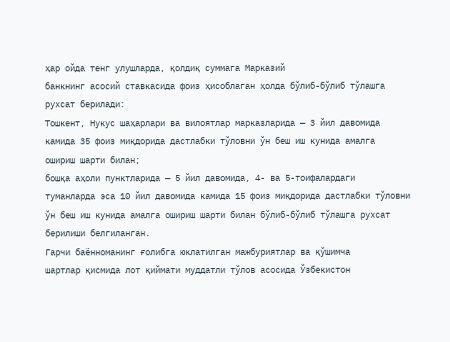ҳар ойда тенг улушларда, қолдиқ суммага Марказий
банкнинг асосий ставкасида фоиз ҳисоблаган ҳолда бўлиб-бўлиб тўлашга
рухсат берилади:
Тошкент, Нукус шаҳарлари ва вилоятлар марказларида — 3 йил давомида
камида 35 фоиз миқдорида дастлабки тўловни ўн беш иш кунида амалга
ошириш шарти билан;
бошқа аҳоли пунктларида — 5 йил давомида, 4- ва 5-тоифалардаги
туманларда эса 10 йил давомида камида 15 фоиз миқдорида дастлабки тўловни
ўн беш иш кунида амалга ошириш шарти билан бўлиб-бўлиб тўлашга рухсат
берилиши белгиланган.
Гарчи баённоманинг ғолибга юклатилган мажбуриятлар ва қўшимча
шартлар қисмида лот қиймати муддатли тўлов асосида Ўзбекистон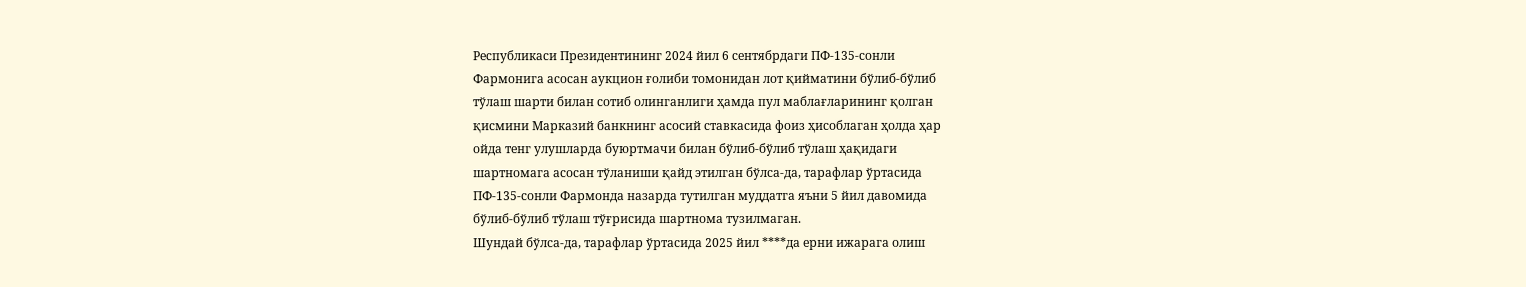Республикаси Президентининг 2024 йил 6 сентябрдаги ПФ-135-сонли
Фармонига асосан аукцион ғолиби томонидан лот қийматини бўлиб-бўлиб
тўлаш шарти билан сотиб олинганлиги ҳамда пул маблағларининг қолган
қисмини Марказий банкнинг асосий ставкасида фоиз ҳисоблаган ҳолда ҳар
ойда тенг улушларда буюртмачи билан бўлиб-бўлиб тўлаш ҳақидаги
шартномага асосан тўланиши қайд этилган бўлса-да, тарафлар ўртасида
ПФ-135-сонли Фармонда назарда тутилган муддатга яъни 5 йил давомида
бўлиб-бўлиб тўлаш тўғрисида шартнома тузилмаган.
Шундай бўлса-да, тарафлар ўртасида 2025 йил ****да ерни ижарага олиш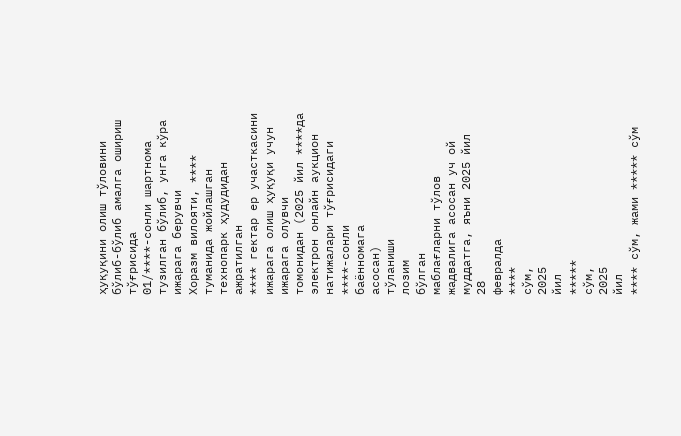ҳуқуқини олиш тўловини бўлиб-бўлиб амалга ошириш тўғрисида
01/****-сонли шартнома тузилган бўлиб, унга кўра ижарага берувчи
Хоразм вилояти, **** туманида жойлашган технопарк ҳудудидан ажратилган
**** гектар ер участкасини ижарага олиш ҳуқуқи учун ижарага олувчи
томонидан (2025 йил ****да электрон онлайн аукцион натижалари тўғрисидаги
****-сонли
баённомага
асосан)
тўланиши
лозим
бўлган
маблағларни тўлов жадвалига асосан уч ой муддатга, яъни 2025 йил
28
февралда
****
сўм,
2025
йил
*****
сўм,
2025
йил
**** сўм, жами ***** сўм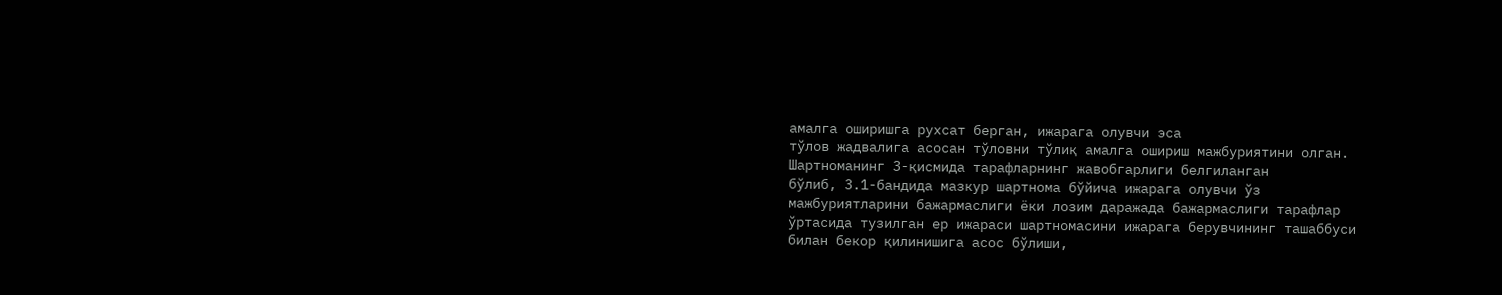амалга оширишга рухсат берган, ижарага олувчи эса
тўлов жадвалига асосан тўловни тўлиқ амалга ошириш мажбуриятини олган.
Шартноманинг 3-қисмида тарафларнинг жавобгарлиги белгиланган
бўлиб, 3.1-бандида мазкур шартнома бўйича ижарага олувчи ўз
мажбуриятларини бажармаслиги ёки лозим даражада бажармаслиги тарафлар
ўртасида тузилган ер ижараси шартномасини ижарага берувчининг ташаббуси
билан бекор қилинишига асос бўлиши,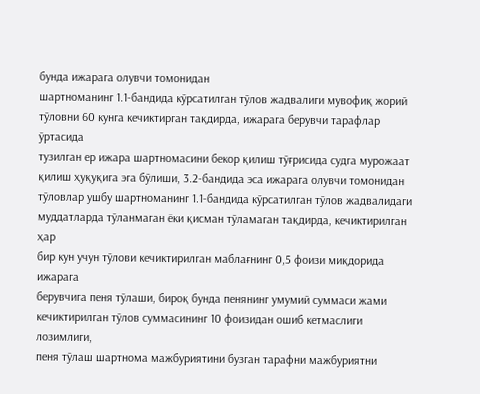бунда ижарага олувчи томонидан
шартноманинг 1.1-бандида кўрсатилган тўлов жадвалиги мувофиқ жорий
тўловни 60 кунга кечиктирган тақдирда, ижарага берувчи тарафлар ўртасида
тузилган ер ижара шартномасини бекор қилиш тўғрисида судга мурожаат
қилиш ҳуқуқига эга бўлиши, 3.2-бандида эса ижарага олувчи томонидан
тўловлар ушбу шартноманинг 1.1-бандида кўрсатилган тўлов жадвалидаги
муддатларда тўланмаган ёки қисман тўламаган тақдирда, кечиктирилган ҳар
бир кун учун тўлови кечиктирилган маблағнинг 0,5 фоизи миқдорида ижарага
берувчига пеня тўлаши, бироқ бунда пенянинг умумий суммаси жами
кечиктирилган тўлов суммасининг 10 фоизидан ошиб кетмаслиги лозимлиги,
пеня тўлаш шартнома мажбуриятини бузган тарафни мажбуриятни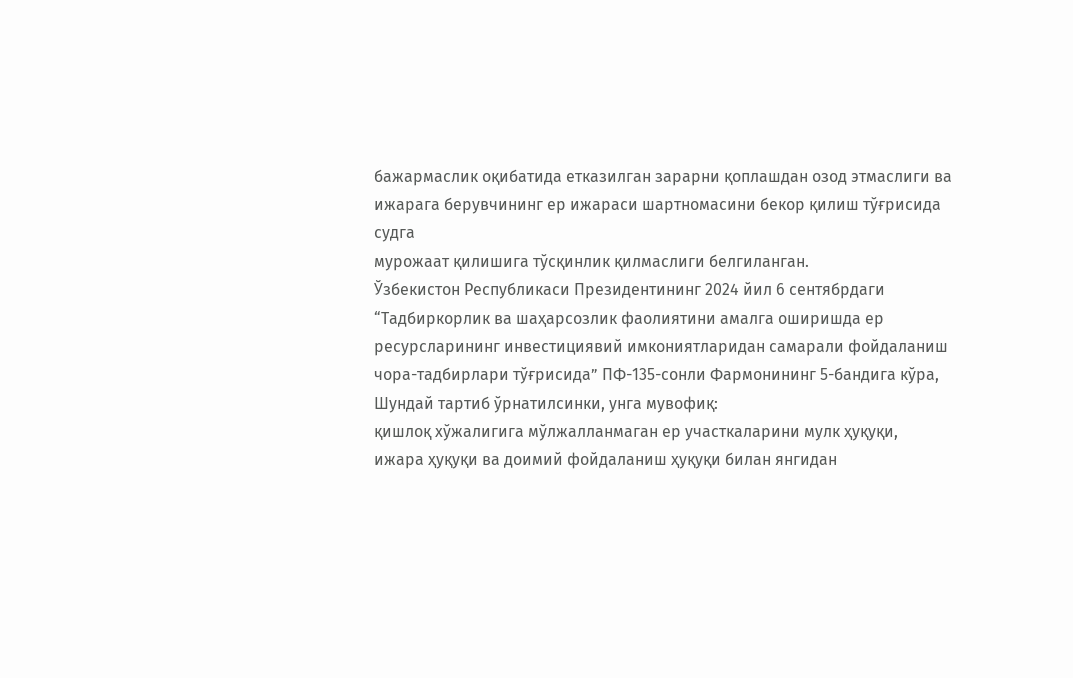бажармаслик оқибатида етказилган зарарни қоплашдан озод этмаслиги ва
ижарага берувчининг ер ижараси шартномасини бекор қилиш тўғрисида судга
мурожаат қилишига тўсқинлик қилмаслиги белгиланган.
Ўзбекистон Республикаси Президентининг 2024 йил 6 сентябрдаги
“Тадбиркорлик ва шаҳарсозлик фаолиятини амалга оширишда ер
ресурсларининг инвестициявий имкониятларидан самарали фойдаланиш
чора-тадбирлари тўғрисида” ПФ-135-сонли Фармонининг 5-бандига кўра,
Шундай тартиб ўрнатилсинки, унга мувофиқ:
қишлоқ хўжалигига мўлжалланмаган ер участкаларини мулк ҳуқуқи,
ижара ҳуқуқи ва доимий фойдаланиш ҳуқуқи билан янгидан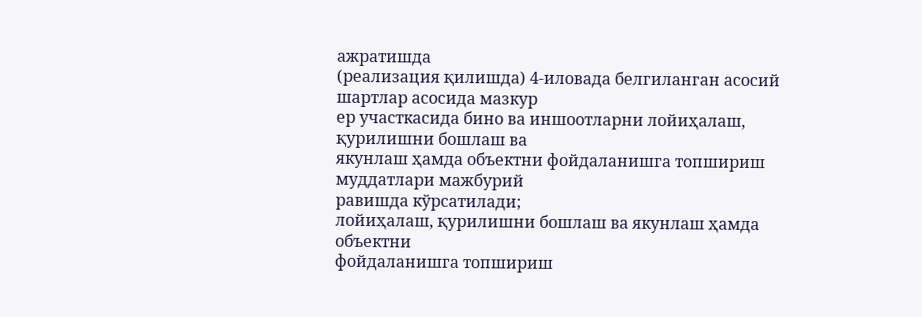ажратишда
(реализация қилишда) 4-иловада белгиланган асосий шартлар асосида мазкур
ер участкасида бино ва иншоотларни лойиҳалаш, қурилишни бошлаш ва
якунлаш ҳамда объектни фойдаланишга топшириш муддатлари мажбурий
равишда кўрсатилади;
лойиҳалаш, қурилишни бошлаш ва якунлаш ҳамда объектни
фойдаланишга топшириш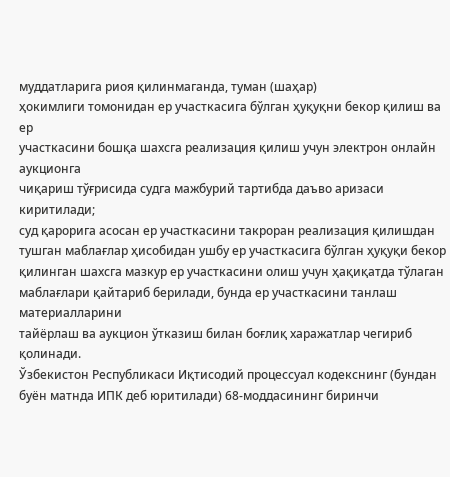муддатларига риоя қилинмаганда, туман (шаҳар)
ҳокимлиги томонидан ер участкасига бўлган ҳуқуқни бекор қилиш ва ер
участкасини бошқа шахсга реализация қилиш учун электрон онлайн аукционга
чиқариш тўғрисида судга мажбурий тартибда даъво аризаси киритилади;
суд қарорига асосан ер участкасини такроран реализация қилишдан
тушган маблағлар ҳисобидан ушбу ер участкасига бўлган ҳуқуқи бекор
қилинган шахсга мазкур ер участкасини олиш учун ҳақиқатда тўлаган
маблағлари қайтариб берилади, бунда ер участкасини танлаш материалларини
тайёрлаш ва аукцион ўтказиш билан боғлиқ харажатлар чегириб қолинади.
Ўзбекистон Республикаси Иқтисодий процессуал кодекснинг (бундан
буён матнда ИПК деб юритилади) 68-моддасининг биринчи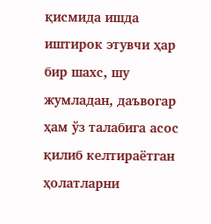қисмида ишда
иштирок этувчи ҳар бир шахс, шу жумладан, даъвогар ҳам ўз талабига асос
қилиб келтираётган ҳолатларни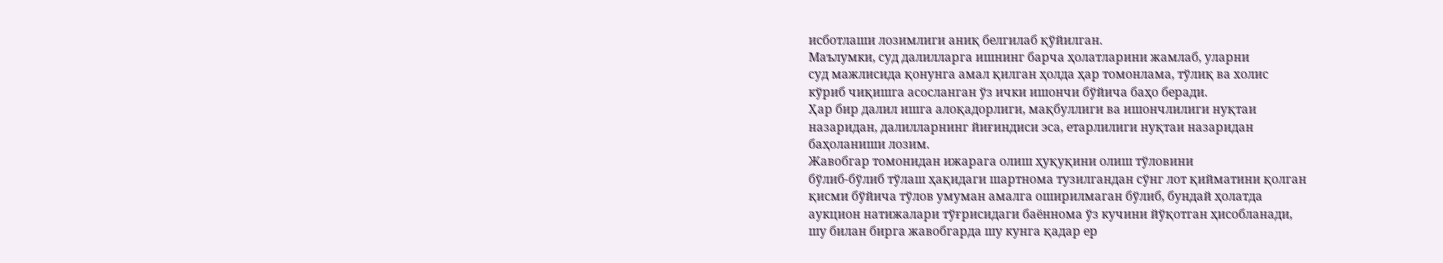исботлаши лозимлиги аниқ белгилаб қўйилган.
Маълумки, суд далилларга ишнинг барча ҳолатларини жамлаб, уларни
суд мажлисида қонунга амал қилган ҳолда ҳар томонлама, тўлиқ ва холис
кўриб чиқишга асосланган ўз ички ишончи бўйича баҳо беради.
Ҳар бир далил ишга алоқадорлиги, мақбуллиги ва ишончлилиги нуқтаи
назаридан, далилларнинг йиғиндиси эса, етарлилиги нуқтаи назаридан
баҳоланиши лозим.
Жавобгар томонидан ижарага олиш ҳуқуқини олиш тўловини
бўлиб-бўлиб тўлаш ҳақидаги шартнома тузилгандан сўнг лот қийматини қолган
қисми бўйича тўлов умуман амалга оширилмаган бўлиб, бундай ҳолатда
аукцион натижалари тўғрисидаги баённома ўз кучини йўқотган ҳисобланади,
шу билан бирга жавобгарда шу кунга қадар ер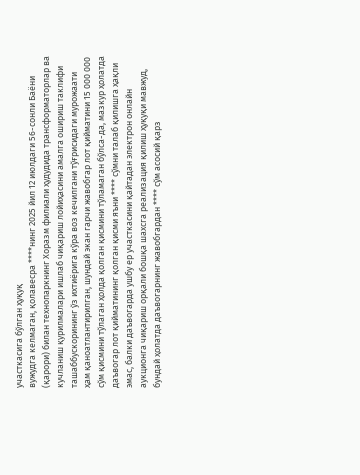участкасига бўлган ҳуқуқ
вужудга келмаган, қолавесра ****нинг 2025 йил 12 июлдаги 56-сонли Баёни
(қарори) билан технопаркнинг Хоразм филиали ҳудудида трансформаторлар ва
кучланиш қурилмалари ишлаб чиқариш лойиҳасини амалга ошириш таклифи
ташаббускорининг ўз ихтиёрига кўра воз кечилгани тўғрисидаги мурожаати
ҳам қаноатлантирилган, шундай экан гарчи жавобгар лот қийматини 15 000 000
сўм қисмини тўлаган ҳолда қолган қисмини тўламаган бўлса-да, мазкур ҳолатда
даъвогар лот қийматининг қолган қисми яъни **** сўмни талаб қилишга ҳақли
эмас, балки даъвогарда ушбу ер участкасини қайтадан электрон онлайн
аукционга чиқариш орқали бошқа шахсга реализация қилиш ҳуқуқи мавжуд,
бундай ҳолатда даъвогарнинг жавобгардан **** сўм асосий қарз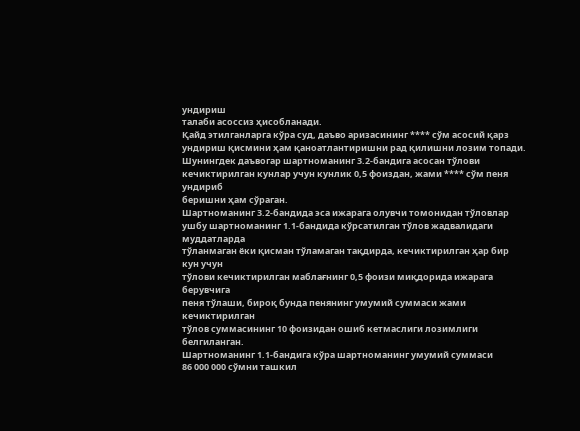ундириш
талаби асоссиз ҳисобланади.
Қайд этилганларга кўра суд, даъво аризасининг **** сўм асосий қарз
ундириш қисмини ҳам қаноатлантиришни рад қилишни лозим топади.
Шунингдек даъвогар шартноманинг 3.2-бандига асосан тўлови
кечиктирилган кунлар учун кунлик 0,5 фоиздан, жами **** сўм пеня ундириб
беришни ҳам сўраган.
Шартноманинг 3.2-бандида эса ижарага олувчи томонидан тўловлар
ушбу шартноманинг 1.1-бандида кўрсатилган тўлов жадвалидаги муддатларда
тўланмаган ёки қисман тўламаган тақдирда, кечиктирилган ҳар бир кун учун
тўлови кечиктирилган маблағнинг 0,5 фоизи миқдорида ижарага берувчига
пеня тўлаши, бироқ бунда пенянинг умумий суммаси жами кечиктирилган
тўлов суммасининг 10 фоизидан ошиб кетмаслиги лозимлиги белгиланган.
Шартноманинг 1.1-бандига кўра шартноманинг умумий суммаси
86 000 000 сўмни ташкил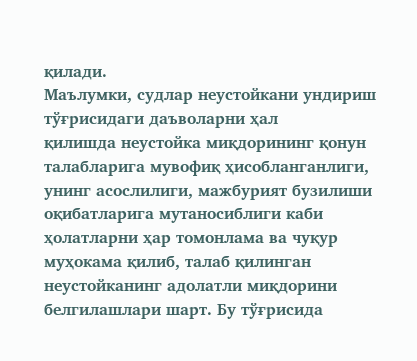қилади.
Маълумки, судлар неустойкани ундириш тўғрисидаги даъволарни ҳал
қилишда неустойка миқдорининг қонун талабларига мувофиқ ҳисобланганлиги,
унинг асослилиги, мажбурият бузилиши оқибатларига мутаносиблиги каби
ҳолатларни ҳар томонлама ва чуқур муҳокама қилиб, талаб қилинган
неустойканинг адолатли миқдорини белгилашлари шарт. Бу тўғрисида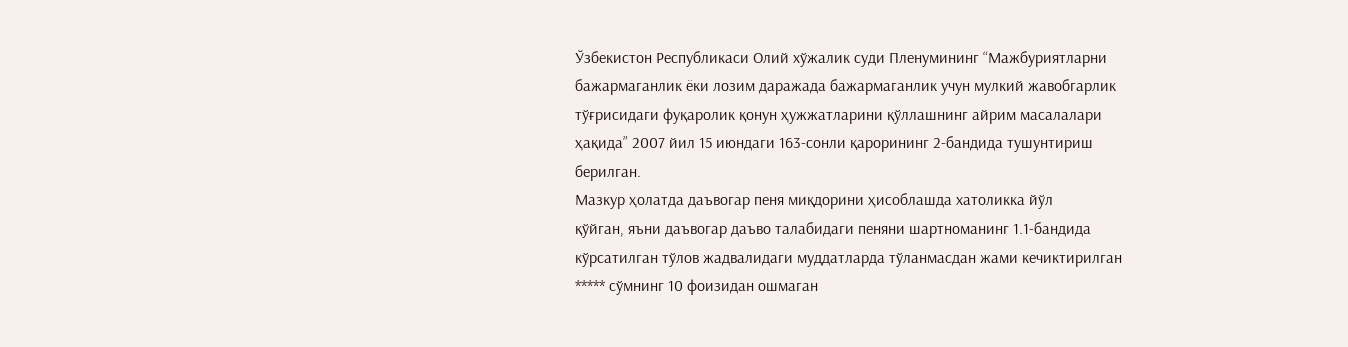Ўзбекистон Республикаси Олий хўжалик суди Пленумининг “Мажбуриятларни
бажармаганлик ёки лозим даражада бажармаганлик учун мулкий жавобгарлик
тўғрисидаги фуқаролик қонун ҳужжатларини қўллашнинг айрим масалалари
ҳақида” 2007 йил 15 июндаги 163-сонли қарорининг 2-бандида тушунтириш
берилган.
Мазкур ҳолатда даъвогар пеня миқдорини ҳисоблашда хатоликка йўл
қўйган, яъни даъвогар даъво талабидаги пеняни шартноманинг 1.1-бандида
кўрсатилган тўлов жадвалидаги муддатларда тўланмасдан жами кечиктирилган
***** сўмнинг 10 фоизидан ошмаган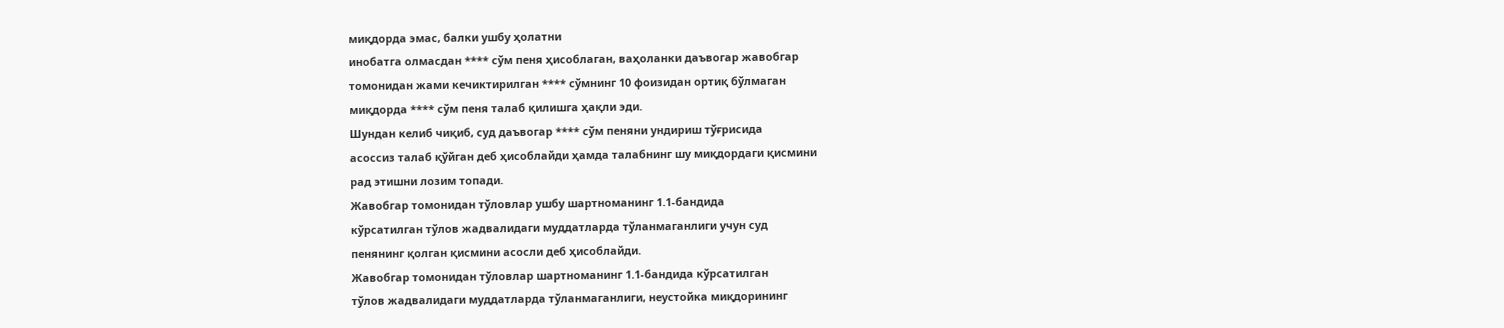миқдорда эмас, балки ушбу ҳолатни
инобатга олмасдан **** сўм пеня ҳисоблаган, ваҳоланки даъвогар жавобгар
томонидан жами кечиктирилган **** сўмнинг 10 фоизидан ортиқ бўлмаган
миқдорда **** сўм пеня талаб қилишга ҳақли эди.
Шундан келиб чиқиб, суд даъвогар **** сўм пеняни ундириш тўғрисида
асоссиз талаб қўйган деб ҳисоблайди ҳамда талабнинг шу миқдордаги қисмини
рад этишни лозим топади.
Жавобгар томонидан тўловлар ушбу шартноманинг 1.1-бандида
кўрсатилган тўлов жадвалидаги муддатларда тўланмаганлиги учун суд
пенянинг қолган қисмини асосли деб ҳисоблайди.
Жавобгар томонидан тўловлар шартноманинг 1.1-бандида кўрсатилган
тўлов жадвалидаги муддатларда тўланмаганлиги, неустойка миқдорининг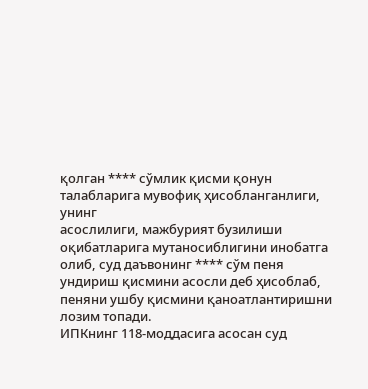қолган **** сўмлик қисми қонун талабларига мувофиқ ҳисобланганлиги, унинг
асослилиги, мажбурият бузилиши оқибатларига мутаносиблигини инобатга
олиб, суд даъвонинг **** сўм пеня ундириш қисмини асосли деб ҳисоблаб,
пеняни ушбу қисмини қаноатлантиришни лозим топади.
ИПКнинг 118-моддасига асосан суд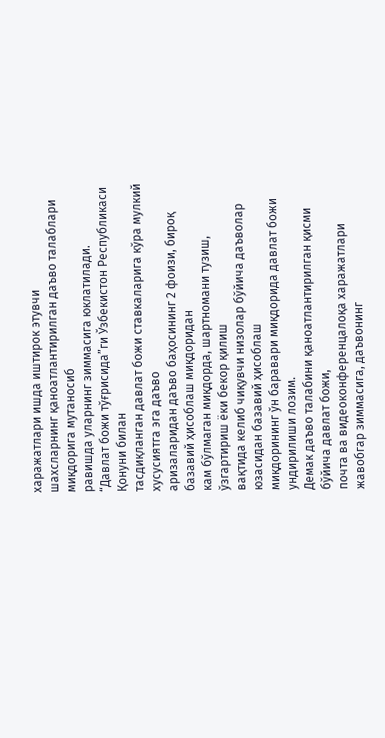харажатлари ишда иштирок этувчи
шахсларнинг қаноатлантирилган даъво талаблари миқдорига мутаносиб
равишда уларнинг зиммасига юклатилади.
“Давлат божи тўғрисида”ги Ўзбекистон Республикаси Қонуни билан
тасдиқланган давлат божи ставкаларига кўра мулкий хусусиятга эга даъво
аризаларидан даъво баҳосининг 2 фоизи, бироқ базавий ҳисоблаш миқдоридан
кам бўлмаган миқдорда, шартномани тузиш, ўзгартириш ёки бекор қилиш
вақтида келиб чиқувчи низолар бўйича даъволар юзасидан базавий ҳисоблаш
миқдорининг ўн баравари миқдорида давлат божи ундирилиши лозим.
Демак даъво талабини қаноатлантирилган қисми бўйича давлат божи,
почта ва видеоконференцалоқа харажатлари жавобгар зиммасига, даъвонинг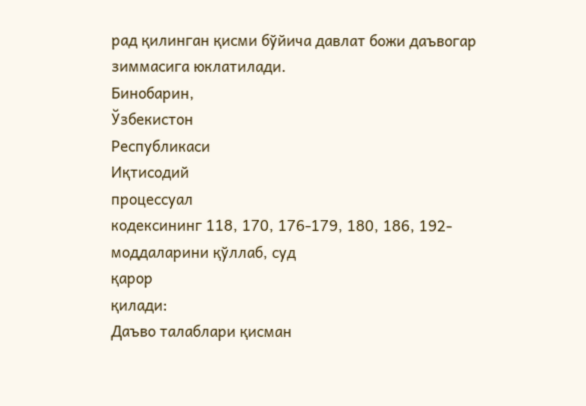рад қилинган қисми бўйича давлат божи даъвогар зиммасига юклатилади.
Бинобарин,
Ўзбекистон
Республикаси
Иқтисодий
процессуал
кодексининг 118, 170, 176-179, 180, 186, 192-моддаларини қўллаб, суд
қарор
қилади:
Даъво талаблари қисман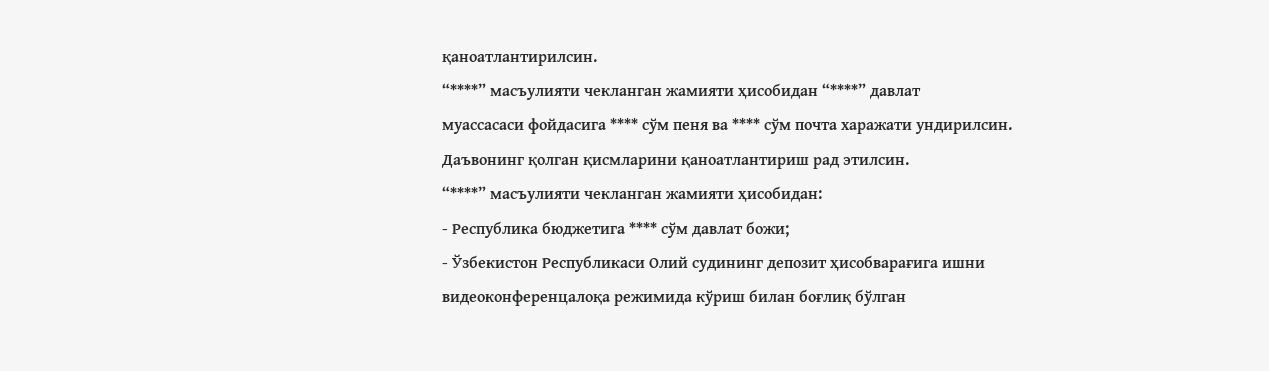қаноатлантирилсин.
“****” масъулияти чекланган жамияти ҳисобидан “****” давлат
муассасаси фойдасига **** сўм пеня ва **** сўм почта харажати ундирилсин.
Даъвонинг қолган қисмларини қаноатлантириш рад этилсин.
“****” масъулияти чекланган жамияти ҳисобидан:
- Республика бюджетига **** сўм давлат божи;
- Ўзбекистон Республикаси Олий судининг депозит ҳисобварағига ишни
видеоконференцалоқа режимида кўриш билан боғлиқ бўлган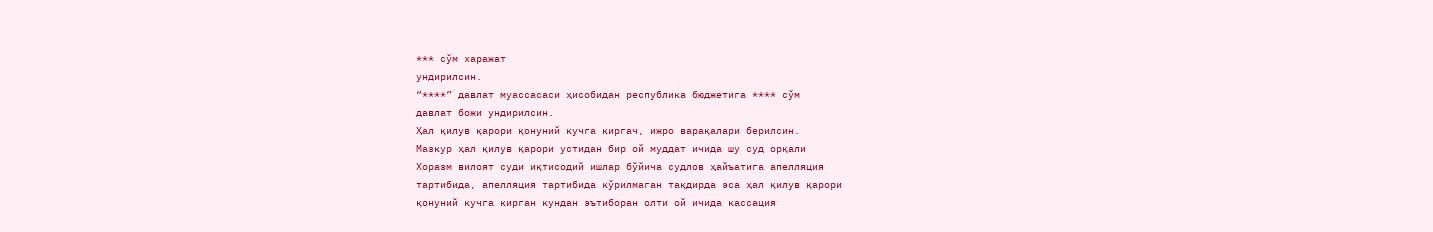*** сўм харажат
ундирилсин.
“****” давлат муассасаси ҳисобидан республика бюджетига **** сўм
давлат божи ундирилсин.
Ҳал қилув қарори қонуний кучга киргач, ижро варақалари берилсин.
Мазкур ҳал қилув қарори устидан бир ой муддат ичида шу суд орқали
Хоразм вилоят суди иқтисодий ишлар бўйича судлов ҳайъатига апелляция
тартибида, апелляция тартибида кўрилмаган тақдирда эса ҳал қилув қарори
қонуний кучга кирган кундан эътиборан олти ой ичида кассация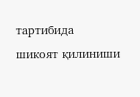тартибида
шикоят қилиниши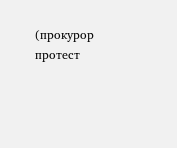(прокурор протест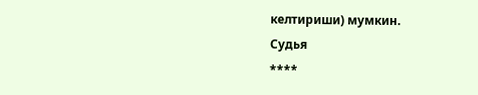келтириши) мумкин.
Судья
****